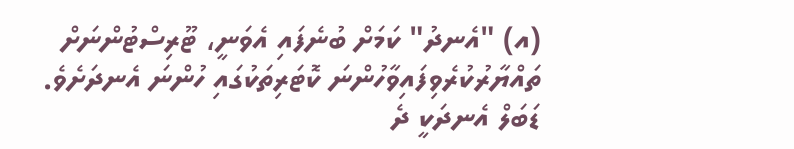(އ) "އެނދު" ކަމަށް ބުނެފައި އެވަނީ، ޓޫރިސްޓުންނަށް ތައްޔާރުކުރެވިފައިވާހުންނަ ކޮޓަރިތަކުގައި ހުންނަ އެނދަށެވެ. ޑަބަލް އެނދަކީ ދެ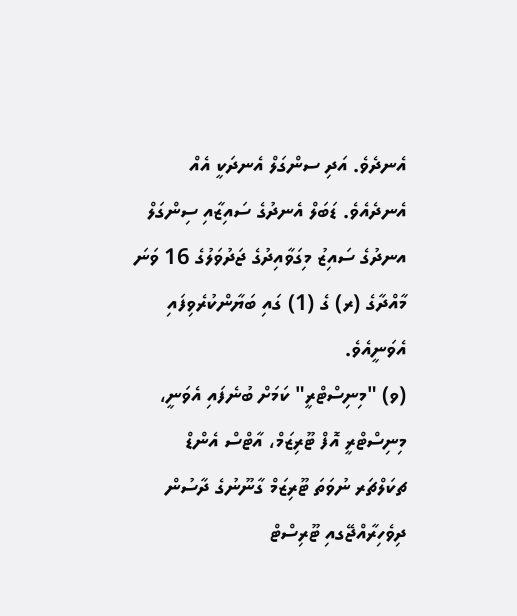އެނދެވެ. އަދި ސންގަލް އެނދަކީ އެއް އެނދެއެވެ. ޑަބަލް އެނދުގެ ސައިޒާއި ސިންގަލް އނދުގެ ސައިޒު މިގަވާއިދުގެ ޖަދުވަލުގެ 16 ވަނަ މާއްދާގެ (ރ) ގެ (1) ގައި ބަޔާންކުރެވިފައި އެވަނީއެވެ.
(ވ) "މިނިސްޓްރީ" ކަމަށް ބުނެފައި އެވަނީ، މިނިސްޓްރީ އޮފް ޓޫރިޒަމް، އާޓްސް އެންޑް ޗކަލްޗަރ ނުވަތަ ޓޫރިޒަމް ގާނޫނުގެ ދާސުން ދިވެހިރާއްޖޭގއި ޓޫރިސްޓް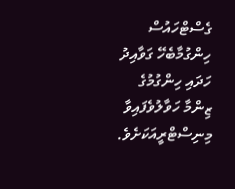ގެސްޓްހައުސް ހިންގުމާބެހޭ ގަވާއިދު ހަދައި ހިންގުމުގެ ޒިންމާ ހަވާލުވެފައިވާ މިނިސްޓްރީއަކަށެވެ.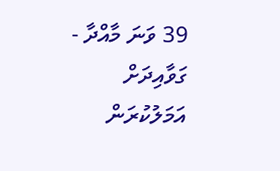39 ވަނަ މާއްދާ - ގަވާއިދަށް އަމަލުކުރަން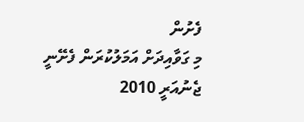ފެށުން
މި ގަވާއިދަށް އަމަލުކުރަން ފެށޭނީ ޖެނުއަރީ 2010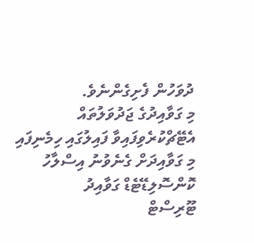ދުވަހުން ފެށިގެންނެވެ.
މި ގަވާއިދުގެ ޖަދުވަލުތައް އެޓޭޗްކުރެވިފައިވާ ފައިލުގައި ހިމެނިފައި
މި ގަވާއިދަށް ގެނެވުނު އިސްލާހު
ކޮންސޮލިޑޭޓެޑް ގަވާއިދު
ޓޫރިސްޓް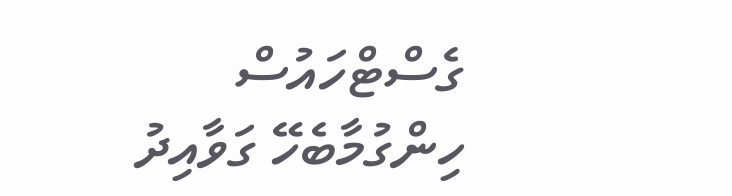ގެސްޓްހައުސް ހިންގުމާބެހޭ ގަވާއިދު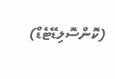(ކޮންސޮލިޑޭޓެޑް)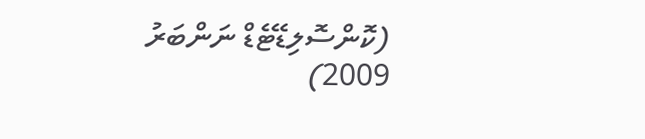(ކޮންސޮލިޑޭޓެޑް ނަންބަރު 2009)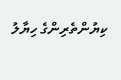ކިޔުންތެރިންގެ ހިޔާލު